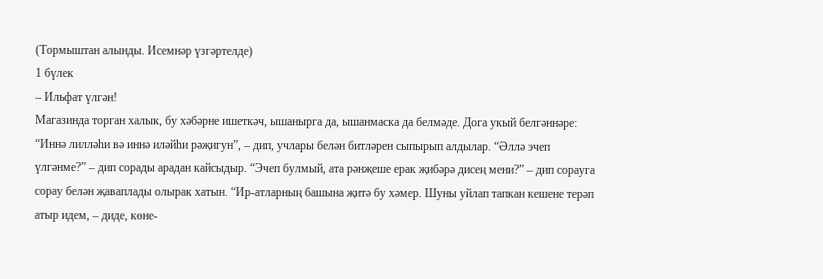(Тормыштан алынды. Исемнәр үзгәртелде)
1 бүлек
– Ильфат үлгән!
Магазинда торган халык, бу хәбәрне ишеткәч, ышанырга да, ышанмаска да белмәде. Дога укый белгәннәре: “Иннә лилләһи вә иннә иләйһи рәҗигун”, – дип, учлары белән битләрен сыпырып алдылар. “Әллә эчеп үлгәнме?” – дип сорады арадан кайсыдыр. “Эчеп булмый, ата рәнҗеше ерак җибәрә дисең мени?” – дип сорауга сорау белән җаваплады олырак хатын. “Ир-атларның башына җитә бу хәмер. Шуны уйлап тапкан кешене терәп атыр идем, – диде, көне-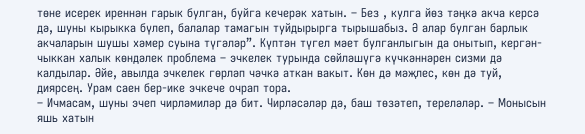төне исерек иреннән гарык булган, буйга кечерәк хатын. – Без , кулга йөз тәңкә акча керсә дә, шуны кырыкка бүлеп, балалар тамагын туйдырырга тырышабыз. Ә алар булган барлык акчаларын шушы хәмер суына түгәләр”. Күптән түгел мәет булганлыгын да онытып, кергән-чыккан халык көндәлек проблема – эчкелек турында сөйләшүгә күчкәннәрен сизми дә калдылар. Әйе, авылда эчкелек гөрләп чәчкә аткан вакыт. Көн дә мәҗлес, көн дә туй, диярсең. Урам саен бер-ике эчкече очрап тора.
– Ичмасам, шуны эчеп чирләмиләр дә бит. Чирләсәләр дә, баш төзәтеп, тереләләр. – Монысын яшь хатын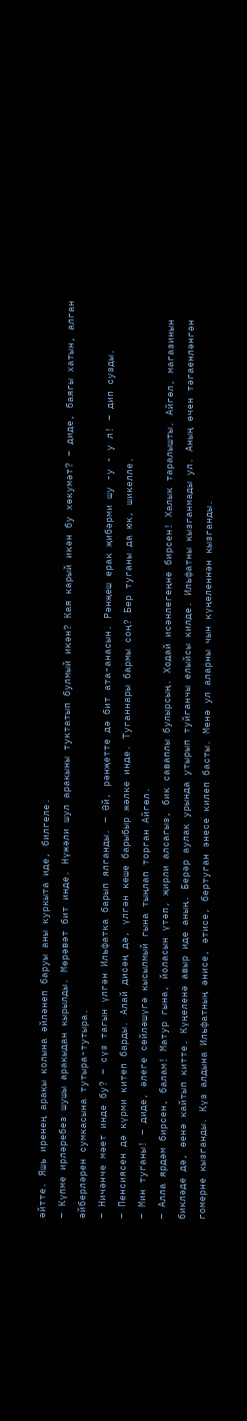әйтте. Яшь иренең аракы колына әйләнеп баруы аны куркыта иде, билгеле.
– Күпме ирләребез шушы аракыдан кырылды. Мөрәвәт бит инде. Нүжәли шул аракыны туктатып булмый икән? Кая карый икән бу хөкумәт? – диде, баягы хатын, алган әйберләрен сумкасына тутыра-тутыра.
– Ничәнче мәет инде бу? – сүз тагын үлгән Ильфатка барып ялганды. – Әй, рәнҗетте дә бит ата-анасын. Рәнҗеш ерак җибәрми шу -у - у л! – дип сузды.
– Пенсиясен дә күрми китеп барды. Алай дисәң дә, үлгән кеше барыбыр жәлке инде. Туганнары бармы соң? Бер туганы да юк, шикелле.
– Мин туганы! – диде, әлеге сөйләшүгә кысылмый гына тыңлап торган Айгөл.
– Алла ярдәм бирсен, балам! Матур гына, йоласын үтәп, җирли алсагыз, бик саваплы булырсың. Ходай исәнлегеңне бирсен! Халык таралышты. Айгөл, магазинын бикләде дә, өенә кайтып китте. Күңеленә авыр иде аның. Берәр аулак урында утырып туйганчы елыйсы килде. Ильфатны кызганмады ул. Аның өчен тәгаенләнгән гомерне кызганды. Күз алдына Ильфатның әнисе, әтисе, бертуган энесе килеп басты. Менә ул аларны чын күңеленнән кызганды.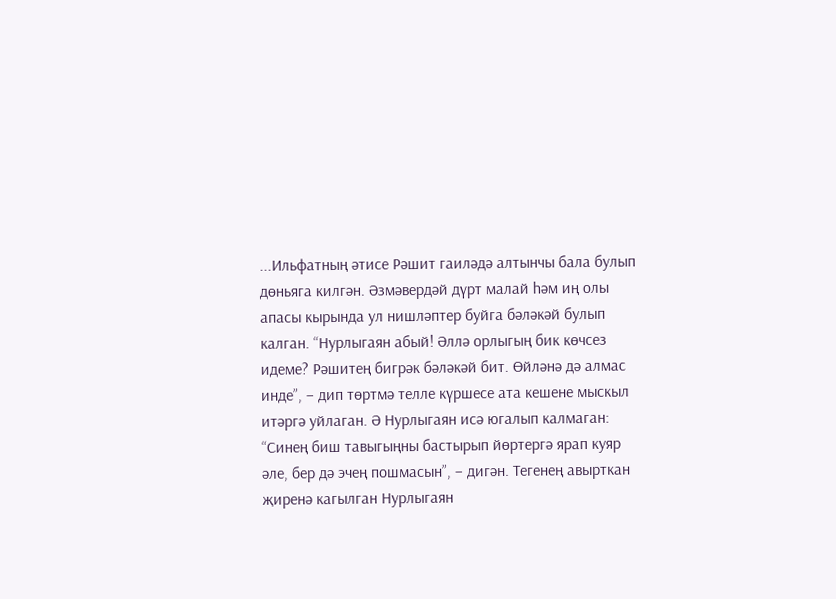...Ильфатның әтисе Рәшит гаиләдә алтынчы бала булып дөньяга килгән. Әзмәвердәй дүрт малай һәм иң олы апасы кырында ул нишләптер буйга бәләкәй булып калган. “Нурлыгаян абый! Әллә орлыгың бик көчсез идеме? Рәшитең бигрәк бәләкәй бит. Өйләнә дә алмас инде”, – дип төртмә телле күршесе ата кешене мыскыл итәргә уйлаган. Ә Нурлыгаян исә югалып калмаган: “Синең биш тавыгыңны бастырып йөртергә ярап куяр әле, бер дә эчең пошмасын”, – дигән. Тегенең авырткан җиренә кагылган Нурлыгаян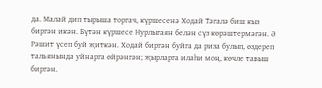да. Малай дип тырыша торгач, күршесенә Ходай Тәгалә биш кыз биргән икән. Бүтән күршесе Нурлыгаян белән сүз көрәштермәгән. Ә Рәшит үсеп буй җиткән. Ходай биргән буйга да риза булып, өздереп тальянында уйнарга өйрәнгән; җырларга илаһи моң, көчле тавыш биргән.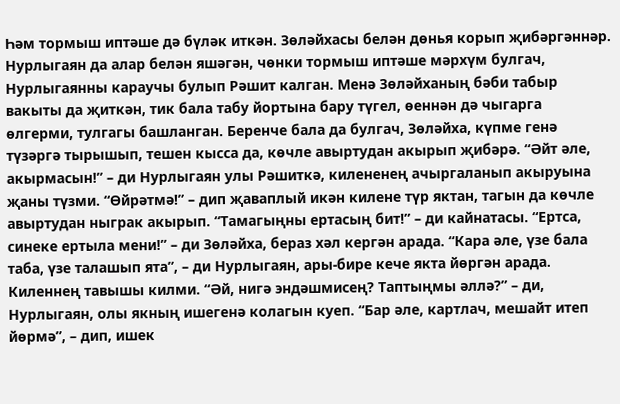Һәм тормыш иптәше дә бүләк иткән. Зөләйхасы белән дөнья корып җибәргәннәр. Нурлыгаян да алар белән яшәгән, чөнки тормыш иптәше мәрхүм булгач, Нурлыгаянны караучы булып Рәшит калган. Менә Зөләйханың бәби табыр вакыты да җиткән, тик бала табу йортына бару түгел, өеннән дә чыгарга өлгерми, тулгагы башланган. Беренче бала да булгач, Зөләйха, күпме генә түзәргә тырышып, тешен кысса да, көчле авыртудан акырып җибәрә. “Әйт әле, акырмасын!” – ди Нурлыгаян улы Рәшиткә, килененең ачыргаланып акыруына җаны түзми. “Өйрәтмә!” – дип җаваплый икән килене түр яктан, тагын да көчле авыртудан ныграк акырып. “Тамагыңны ертасың бит!” – ди кайнатасы. “Ертса, синеке ертыла мени!” – ди Зөләйха, бераз хәл кергән арада. “Кара әле, үзе бала таба, үзе талашып ята”, – ди Нурлыгаян, ары-бире кече якта йөргән арада. Киленнең тавышы килми. “Әй, нигә эндәшмисең? Таптыңмы әллә?” – ди, Нурлыгаян, олы якның ишегенә колагын куеп. “Бар әле, картлач, мешайт итеп йөрмә”, – дип, ишек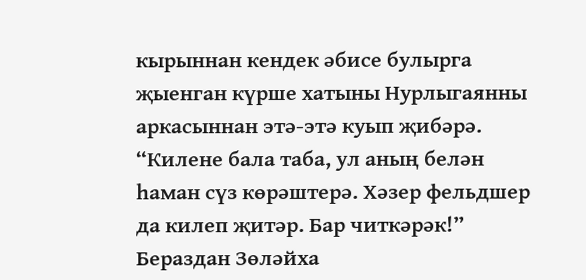кырыннан кендек әбисе булырга җыенган күрше хатыны Нурлыгаянны аркасыннан этә-этә куып җибәрә.
“Килене бала таба, ул аның белән һаман сүз көрәштерә. Хәзер фельдшер да килеп җитәр. Бар читкәрәк!” Бераздан Зөләйха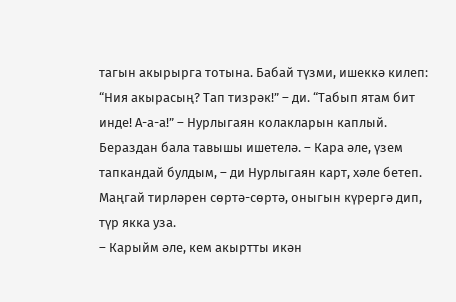тагын акырырга тотына. Бабай түзми, ишеккә килеп: “Ния акырасың? Тап тизрәк!” – ди. “Табып ятам бит инде! А-а-а!” – Нурлыгаян колакларын каплый. Бераздан бала тавышы ишетелә. – Кара әле, үзем тапкандай булдым, – ди Нурлыгаян карт, хәле бетеп. Маңгай тирләрен сөртә-сөртә, оныгын күрергә дип, түр якка уза.
– Карыйм әле, кем акыртты икән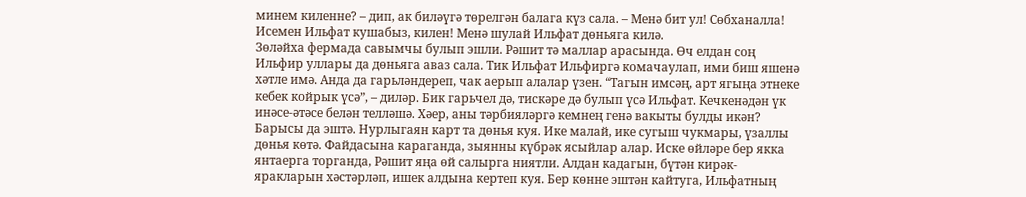минем киленне? – дип, ак биләүгә төрелгән балага күз сала. – Менә бит ул! Сөбханалла! Исемен Ильфат кушабыз, килен! Менә шулай Ильфат дөньяга килә.
Зөләйха фермада савымчы булып эшли. Рәшит тә маллар арасында. Өч елдан соң Ильфир уллары да дөньяга аваз сала. Тик Ильфат Ильфиргә комачаулап, ими биш яшенә хәтле имә. Анда да гарьләндереп, чак аерып алалар үзен. “Тагын имсәң, арт ягыңа этнеке кебек койрык үсә”, – диләр. Бик гарьчел дә, тискәре дә булып үсә Ильфат. Кечкенәдән үк инәсе-әтәсе белән телләшә. Хәер, аны тәрбияләргә кемнең генә вакыты булды икән? Барысы да эштә. Нурлыгаян карт та дөнья куя. Ике малай, ике сугыш чукмары, үзаллы дөнья көтә. Файдасына караганда, зыянны күбрәк ясыйлар алар. Иске өйләре бер якка янтаерга торганда, Рәшит яңа өй салырга ниятли. Алдан кадагын, бүтән кирәк-яракларын хәстәрләп, ишек алдына кертеп куя. Бер көнне эштән кайтуга, Ильфатның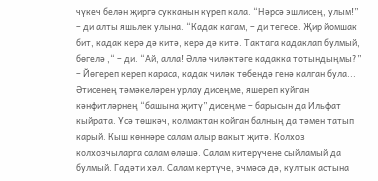чүкеч белән җиргә сукканын күреп кала. “Нәрсә эшлисең, улым!” – ди алты яшьлек улына. “Кадак кагам, – ди тегесе. Җир йомшак бит, кадак керә дә китә, керә дә китә. Тактага кадаклап булмый, бөгелә ,“ – ди. “Ай, алла! Әллә чиләктәге кадакка тотындыңмы?” – Йөгереп кереп караса, кадак чиләк төбендә генә калган була... Әтисенең тәмәкеләрен урлау дисеңме, яшереп куйган кәнфитләрнең “башына җитү” дисеңме – барысын да Ильфат кыйрата. Үсә төшкәч, колмактан койган балның да тәмен татып карый. Кыш көннәре салам алыр вакыт җитә. Колхоз колхозчыларга салам өләшә. Салам китерүчене сыйламый да булмый. Гадәти хәл. Салам кертүче, эчмәсә дә, култык астына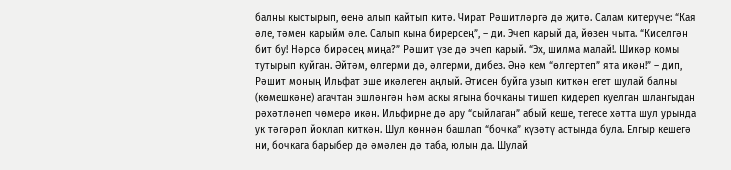балны кыстырып, өенә алып кайтып китә. Чират Рәшитләргә дә җитә. Салам китерүче: “Кая әле, тәмен карыйм әле. Салып кына бирерсең”, – ди. Эчеп карый да, йөзен чыта. “Киселгән бит бу! Нәрсә бирәсең миңа?” Рәшит үзе дә эчеп карый. “Эх, шилма малай!. Шикәр комы тутырып куйган. Әйтәм, өлгерми дә, әлгерми, дибез. Әнә кем “өлгертеп” ята икән!” – дип, Рәшит моның Ильфат эше икәлеген аңлый. Әтисен буйга узып киткән егет шулай балны (көмешкәне) агачтан эшләнгән һәм аскы ягына бочканы тишеп кидереп куелган шлангыдан рәхәтләнеп чөмерә икән. Ильфирне дә ару “сыйлаган” абый кеше, тегесе хәтта шул урында ук тәгәрәп йоклап киткән. Шул көннән башлап “бочка” күзәтү астында була. Елгыр кешегә ни, бочкага барыбер дә әмәлен дә таба, юлын да. Шулай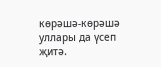көрәшә-көрәшә уллары да үсеп җитә.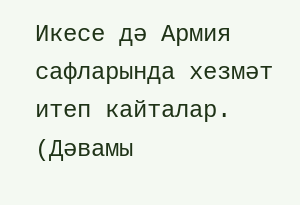Икесе дә Армия сафларында хезмәт итеп кайталар.
(Дәвамы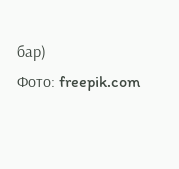бар)
Фото: freepik.com